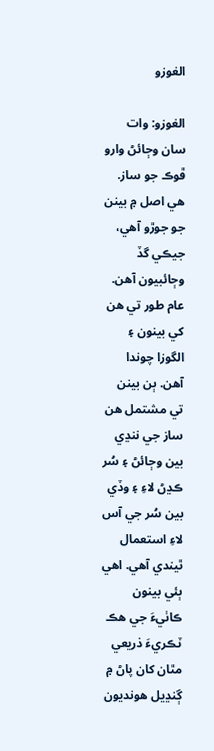الغوزو

الغوزو: وات سان وڄائڻ وارو ڦوڪ جو ساز. هي اصل ۾ بينن جو جوڙو آهي، جيڪي گڏ وڄائبيون آهن. عام طور تي هن کي بينون ۽ الگوزا چوندا آهن. ٻن بينن تي مشتمل هن ساز جي ننڍي بين وڄائڻ ۽ سُر ڪڍڻ لاءِ ۽ وڏي بين سُر جي آس لاءِ استعمال ٿيندي آهي. اهي ٻئي بينون ڪاٺيءَ جي هڪ ٽڪريءَ ذريعي مٿان کان پاڻ ۾ ڳنڍيل هونديون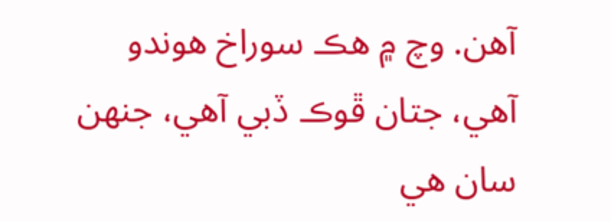آهن. وچ ۾ هڪ سوراخ هوندو آهي، جتان ڦوڪ ڏبي آهي، جنهن سان هي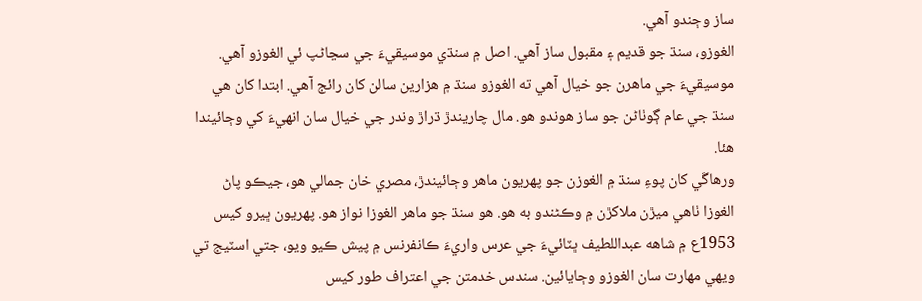ساز وڄندو آهي.
الغوزو، سنڌ جو قديم ۽ مقبول ساز آهي. اصل ۾ سنڌي موسيقيءَ جي سڃاڻپ ئي الغوزو آهي. موسيقيءَ جي ماهرن جو خيال آهي ته الغوزو سنڌ ۾ هزارين سالن کان رائج آهي. ابتدا کان هي سنڌ جي عام ڳوٺاڻن جو ساز هوندو هو. مال چاريندڙ ڌراڙ وندر جي خيال سان انهيءَ کي وڄائيندا هئا.
ورهاڱي کان پوءِ سنڌ ۾ الغوزن جو پهريون ماهر وڄائيندڙ، مصري خان جمالي هو، جيڪو پاڻ الغوزا ٺاهي ميڙن ملاکڙن ۾ وڪڻندو به هو. هو سنڌ جو ماهر الغوزا نواز هو. پهريون ڀيرو کيس 1953ع ۾ شاهه عبداللطيف ڀٽائيءَ جي عرس واريءَ ڪانفرنس ۾ پيش ڪيو ويو، جتي اسٽيج تي ويهي مهارت سان الغوزو وڄايائين. سندس خدمتن جي اعتراف طور کيس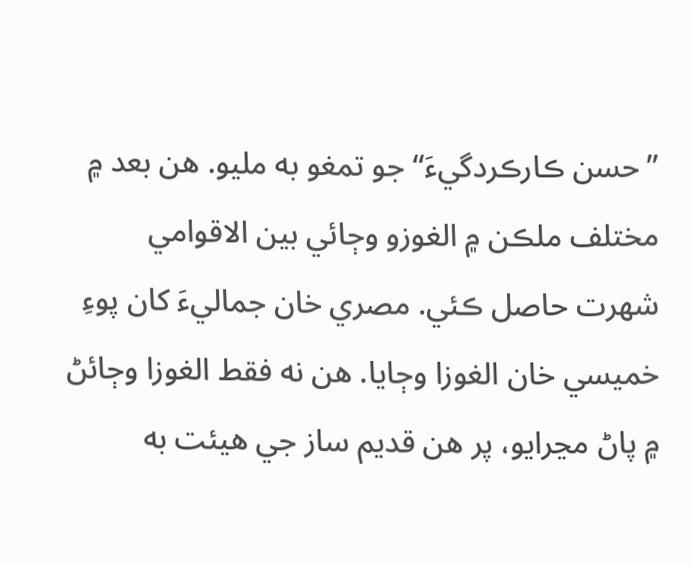”حسن ڪارڪردگيءَ“ جو تمغو به مليو. هن بعد ۾ مختلف ملڪن ۾ الغوزو وڄائي بين الاقوامي شهرت حاصل ڪئي. مصري خان جماليءَ کان پوءِ خميسي خان الغوزا وڄايا. هن نه فقط الغوزا وڄائڻ ۾ پاڻ مڃرايو، پر هن قديم ساز جي هيئت به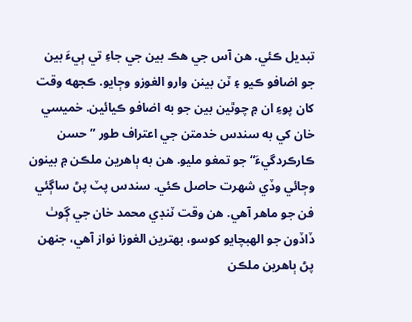تبديل ڪئي. هن آس جي هڪ بين جي جاءِ تي ٻيءَ بين جو اضافو ڪيو ۽ ٽن بينن وارو الغوزو وڄايو. ڪجهه وقت کان پوءِ ان ۾ چوٿين بين جو به اضافو ڪيائين. خميسي خان کي به سندس خدمتن جي اعتراف طور ”حسن ڪارڪردگيءَ“ جو تمغو مليو. هن به ٻاهرين ملڪن ۾ بينون وڄائي وڏي شهرت حاصل ڪئي. سندس پٽ پڻ ساڳئي فن جو ماهر آهي. هن وقت ٽنڊي محمد خان جي ڳوٺ ڏاڏون جو الهبچايو کوسو، بهترين الغوزا نواز آهي، جنهن پڻ ٻاهرين ملڪن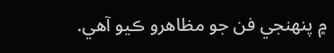۾ پنهنجي فن جو مظاهرو ڪيو آهي.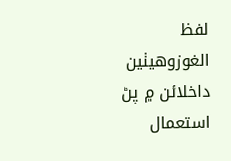لفظ الغوزوھيٺين داخلائن ۾ پڻ استعمال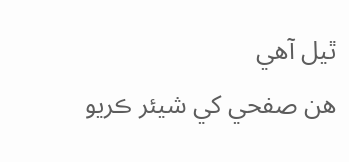ٿيل آھي
هن صفحي کي شيئر ڪريو